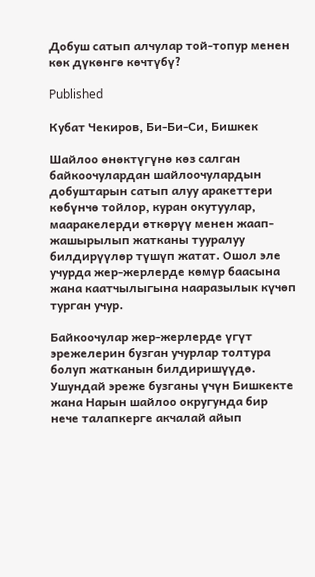Добуш сатып алчулар той-топур менен көк дүкөнгө көчтүбү?

Published

Кубат Чекиров, Би-Би-Си, Бишкек

Шайлоо өнөктүгүнө көз салган байкоочулардан шайлоочулардын добуштарын сатып алуу аракеттери көбүнчө тойлор, куран окутуулар, мааракелерди өткөрүү менен жаап-жашырылып жатканы тууралуу билдирүүлөр түшүп жатат. Ошол эле учурда жер-жерлерде көмүр баасына жана каатчылыгына нааразылык күчөп турган учур.

Байкоочулар жер-жерлерде үгүт эрежелерин бузган учурлар толтура болуп жатканын билдиришүүдө. Ушундай эреже бузганы үчүн Бишкекте жана Нарын шайлоо округунда бир нече талапкерге акчалай айып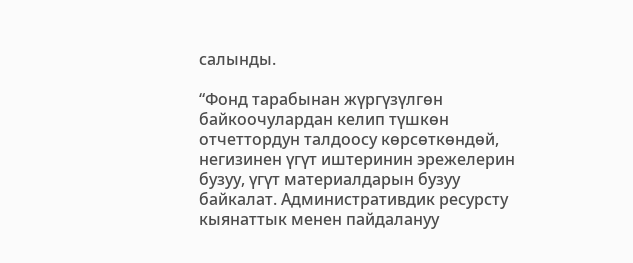салынды.

“Фонд тарабынан жүргүзүлгөн байкоочулардан келип түшкөн отчеттордун талдоосу көрсөткөндөй, негизинен үгүт иштеринин эрежелерин бузуу, үгүт материалдарын бузуу байкалат. Административдик ресурсту кыянаттык менен пайдалануу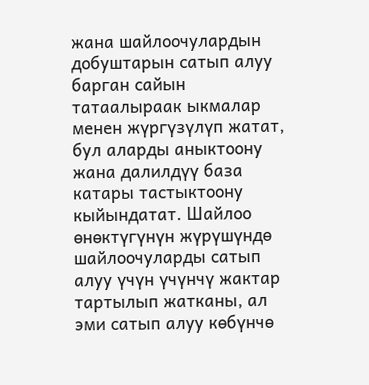жана шайлоочулардын добуштарын сатып алуу барган сайын татаалыраак ыкмалар менен жүргүзүлүп жатат, бул аларды аныктоону жана далилдүү база катары тастыктоону кыйындатат. Шайлоо өнөктүгүнүн жүрүшүндө шайлоочуларды сатып алуу үчүн үчүнчү жактар тартылып жатканы, ал эми сатып алуу көбүнчө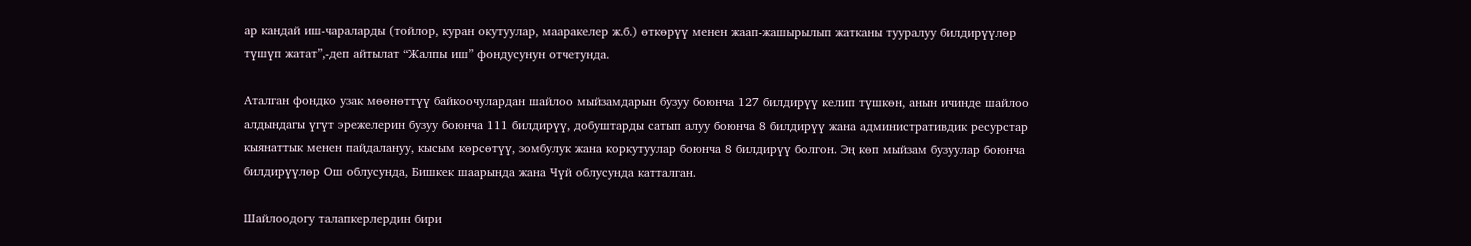ар кандай иш-чараларды (тойлор, куран окутуулар, мааракелер ж.б.) өткөрүү менен жаап-жашырылып жатканы тууралуу билдирүүлөр түшүп жатат”,-деп айтылат “Жалпы иш” фондусунун отчетунда.

Аталган фондко узак мөөнөттүү байкоочулардан шайлоо мыйзамдарын бузуу боюнча 127 билдирүү келип түшкөн, анын ичинде шайлоо алдындагы үгүт эрежелерин бузуу боюнча 111 билдирүү, добуштарды сатып алуу боюнча 8 билдирүү жана административдик ресурстар кыянаттык менен пайдалануу, кысым көрсөтүү, зомбулук жана коркутуулар боюнча 8 билдирүү болгон. Эң көп мыйзам бузуулар боюнча билдирүүлөр Ош облусунда, Бишкек шаарында жана Чүй облусунда катталган.

Шайлоодогу талапкерлердин бири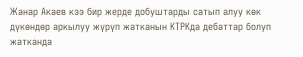Жанар Акаев кээ бир жерде добуштарды сатып алуу көк дүкөндөр аркылуу жүрүп жатканын КТРКда дебаттар болуп жатканда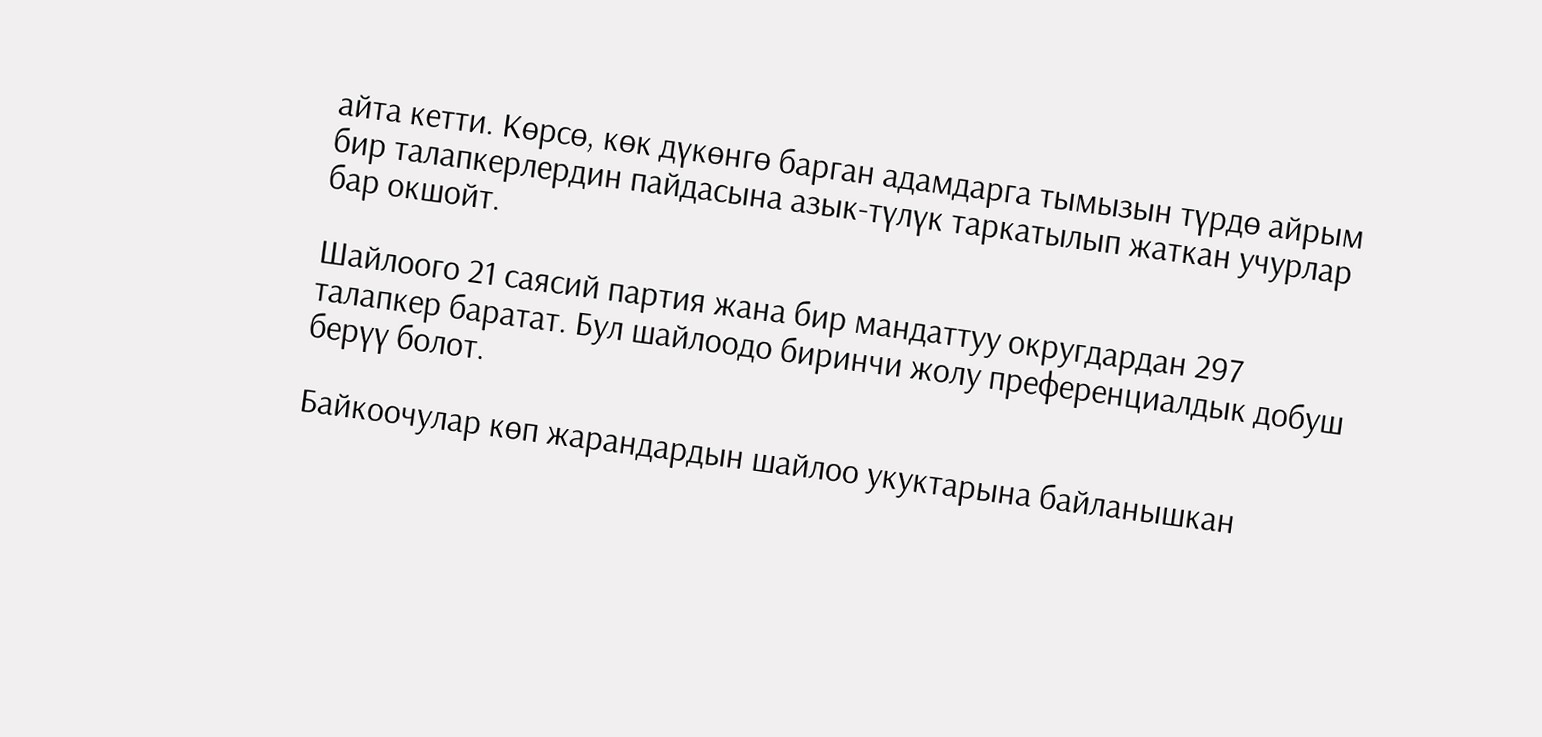айта кетти. Көрсө, көк дүкөнгө барган адамдарга тымызын түрдө айрым бир талапкерлердин пайдасына азык-түлүк таркатылып жаткан учурлар бар окшойт.

Шайлоого 21 саясий партия жана бир мандаттуу округдардан 297 талапкер баратат. Бул шайлоодо биринчи жолу преференциалдык добуш берүү болот.

Байкоочулар көп жарандардын шайлоо укуктарына байланышкан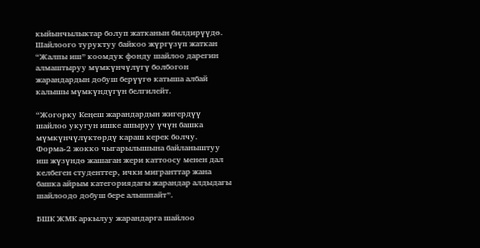кыйынчылыктар болуп жатканын билдирүүдө. Шайлоого туруктуу байкоо жүргүзүп жаткан “Жалпы иш” коомдук фонду шайлоо дарегин алмаштыруу мүмкүнчүлүгү болбогон жарандардын добуш берүүгө катыша албай калышы мүмкүндүгүн белгилейт.

“Жогорку Кеңеш жарандардын жигердүү шайлоо укугун ишке ашыруу үчүн башка мүмкүнчүлүктөрдү караш керек болчу. Форма-2 жокко чыгарылышына байланыштуу иш жүзүндө жашаган жери каттоосу менен дал келбеген студенттер, ички мигранттар жана башка айрым категориядагы жарандар алдыдагы шайлоодо добуш бере алышпайт”.

БШК ЖМК аркылуу жарандарга шайлоо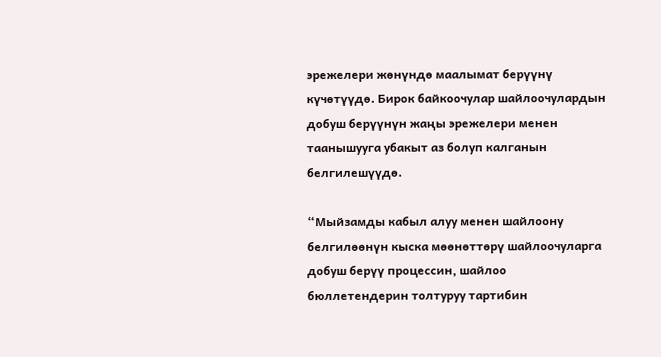эрежелери жөнүндө маалымат берүүнү  күчөтүүдө. Бирок байкоочулар шайлоочулардын добуш берүүнүн жаңы эрежелери менен таанышууга убакыт аз болуп калганын белгилешүүдө.

“Мыйзамды кабыл алуу менен шайлоону белгилөөнүн кыска мөөнөттөрү шайлоочуларга добуш берүү процессин, шайлоо бюллетендерин толтуруу тартибин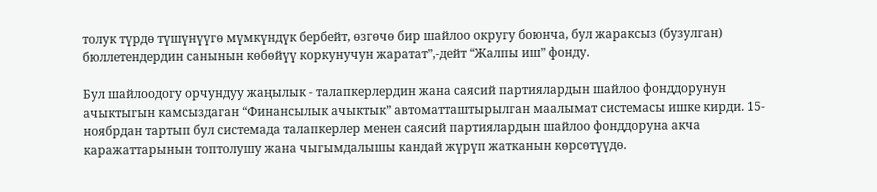толук түрдө түшүнүүгө мүмкүндүк бербейт, өзгөчө бир шайлоо округу боюнча, бул жараксыз (бузулган) бюллетендердин санынын көбөйүү коркунучун жаратат”,-дейт “Жалпы иш” фонду.

Бул шайлоодогу орчундуу жаңылык - талапкерлердин жана саясий партиялардын шайлоо фонддорунун ачыктыгын камсыздаган “Финансылык ачыктык” автоматташтырылган маалымат системасы ишке кирди. 15-ноябрдан тартып бул системада талапкерлер менен саясий партиялардын шайлоо фонддоруна акча каражаттарынын топтолушу жана чыгымдалышы кандай жүрүп жатканын көрсөтүүдө.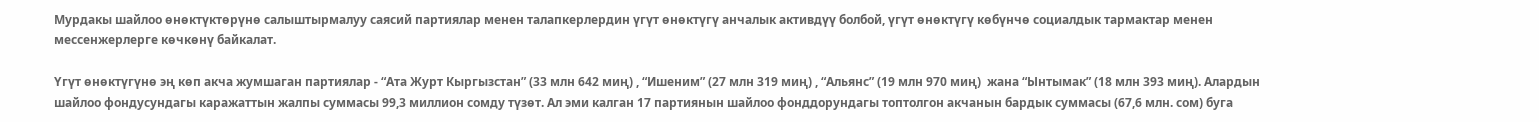Мурдакы шайлоо өнөктүктөрүнө салыштырмалуу саясий партиялар менен талапкерлердин үгүт өнөктүгү анчалык активдүү болбой, үгүт өнөктүгү көбүнчө социалдык тармактар менен мессенжерлерге көчкөнү байкалат.

Үгүт өнөктүгүнө эң көп акча жумшаган партиялар - “Ата Журт Кыргызстан” (33 млн 642 миң) , “Ишеним” (27 млн 319 миң) , “Альянс” (19 млн 970 миң)  жана “Ынтымак” (18 млн 393 миң). Алардын шайлоо фондусундагы каражаттын жалпы суммасы 99,3 миллион сомду түзөт. Ал эми калган 17 партиянын шайлоо фонддорундагы топтолгон акчанын бардык суммасы (67,6 млн. сом) буга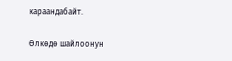караандабайт.

Өлкөдө шайлоонун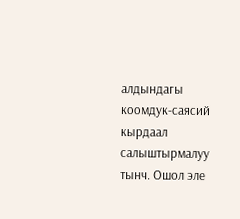алдындагы коомдук-саясий кырдаал салыштырмалуу тынч. Ошол эле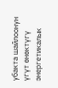убакта шайлоонун үгүт өнөктүгү энергетикалык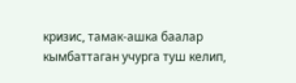кризис, тамак-ашка баалар кымбаттаган учурга туш келип,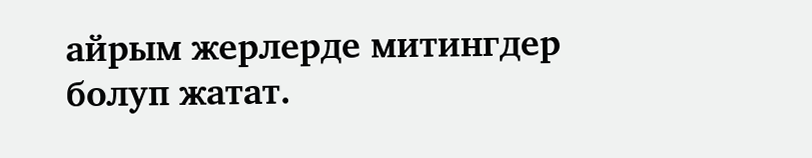айрым жерлерде митингдер болуп жатат.